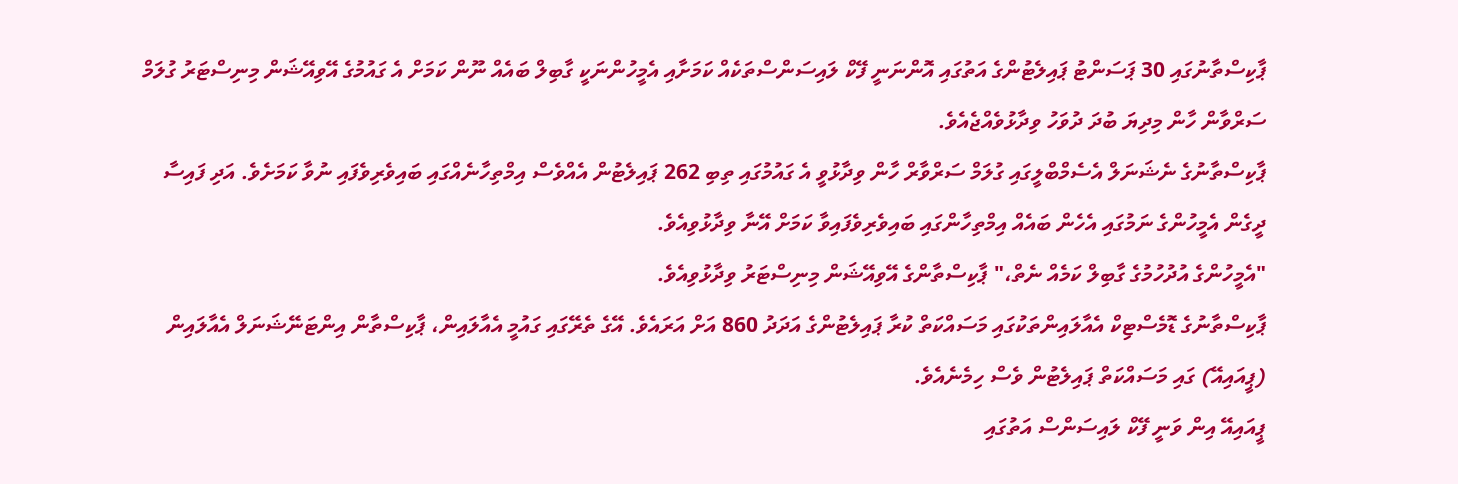ޕާކިސްތާނުގައި 30 ޕަސަންޓު ޕައިލެޓުންގެ އަތުގައި އޮންނަނީ ފޭކް ލައިސަންސްތަކެއް ކަމަށާއި އެމީހުންނަކީ ގާބިލް ބައެއް ނޫން ކަމަށް އެ ގައުމުގެ އޭވިއޭޝަން މިނިސްޓަރު ގުލަމް ސަރްވާން ހާން މިދިޔަ ބުދަ ދުވަހު ވިދާޅުވެއްޖެއެވެ.
ޕާކިސްތާނުގެ ނެޝަނަލް އެސެމްބްލީގައި ގުލަމް ސަރްވާރް ހާން ވިދާޅުވީ އެ ގައުމުގައި ތިބި 262 ޕައިލެޓުން އެއްވެސް އިމްތިހާނެއްގައި ބައިވެރިވެފައި ނުވާ ކަމަށެވެ. އަދި ފައިސާ ދީގެން އެމީހުންގެ ނަމުގައި އެހެން ބައެއް އިމްތިހާންގައި ބައިވެރިވެފައިވާ ކަމަށް އޭނާ ވިދާޅުވިއެވެ.
"އެމީހުންގެ އުދުހުމުގެ ގާބިލް ކަމެއް ނެތް،" ޕާކިސްތާންގެ އޭވިއޭޝަން މިނިސްޓަރު ވިދާޅުވިއެވެ.
ޕާކިސްތާނުގެ ޑޮމެސްޓިކް އެއާލައިންތަކުގައި މަސައްކަތް ކުރާ ޕައިލެޓުންގެ އަދަދު 860 އަށް އަރައެވެ. އޭގެ ތެރޭގައި ގައުމީ އެއާލައިން، ޕާކިސްތާން އިންޓަނޭޝަނަލް އެއާލައިން (ޕީއައިއޭ) ގައި މަސައްކަތް ޕައިލެޓުން ވެސް ހިމެނެއެވެ.
ޕީއައިއޭ އިން ވަނީ ފޭކް ލައިސަންސް އަތުގައި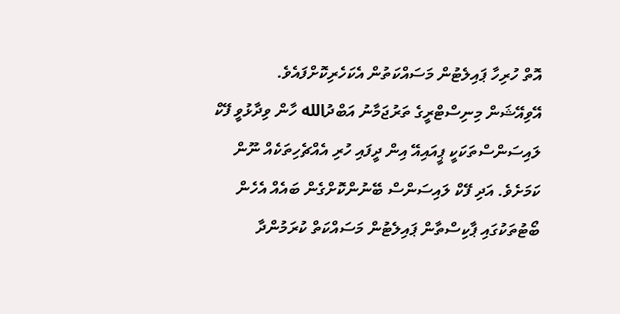އޮތް ހުރިހާ ޕައިލެޓުން މަސައްކަތުން އެކަހެރިކޮށްފައެވެ.
އޭވިއޭޝަން މިނިސްޓްރީގެ ތަރުޖަމާނު އަބްދުالله ހާން ވިދާޅުވީ ފޭކް ލައިސަންސްތަކަކީ ޕީއައިއޭ އިން ދީފައި ހުރި އެއްޗެހިތަކެއް ނޫން ކަމަށެވެ. އަދި ފޭކް ލައިސަންސް ބޭނުންކޮށްގެން ބައެއް އެހެން ބޯޓުތަކުގައި ޕާކިސްތާން ޕައިލެޓުން މަސައްކަތް ކުރަމުންދާ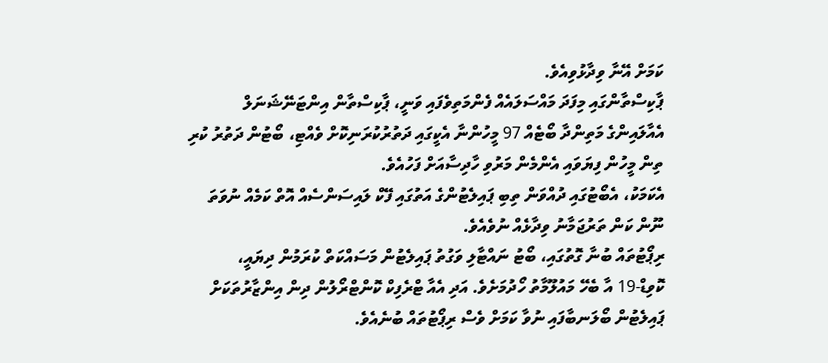ކަމަށް އޭނާ ވިދާޅުވިއެވެ.
ޕާކިސްތާންގައި މިފަދަ މައްސަލައެއް ފެންމަތިވެފައި ވަނީ، ޕާކިސްތާން އިންޓަނޭޝަނަލް އެއާލައިންގެ މަތިންދާ ބޯޓެއް 97 މީހުންނާ އެކީގައި ދަތުރުކުރަނިކޮށް ވެއްޓި، ބޯޓުން ދަތުރު ކުރި ތިން މީހުން ފިޔަވައި އެންމެން މަރުވި ހާދިސާއަށް ފަހުއެވެ.
އެކަމަކު، އެބޯޓުގައި ދުއްވަން ތިބި ޕައިލެޓުންގެ އަތުގައި ފޭކް ލައިސަންސެއް އޮތް ކަމެއް ނުވަތަ ނޫން ކަން ތަރުޖަމާނު ވިދާޅެއް ނުވެއެވެ.
ރިޕޯޓުތައް ބުނާ ގޮތުގައި، ބޯޓު ނައްޓާލި ވަގުތު ޕައިލެޓުން މަސައްކަތް ކުރަމުން ދިޔައީ، ކޮވިޑް-19 އާ ބެހޭ މައުލޫމާތު ހޯދުމަށެވެ. އަދި އެއާ ޓްރެފިކް ކޮންޓްރޯލުން ދިން އިންޒާރުތަކަށް ޕައިލެޓުން ބޯލަނބާފައި ނުވާ ކަމަށް ވެސް ރިޕޯޓުތައް ބުނެއެވެ.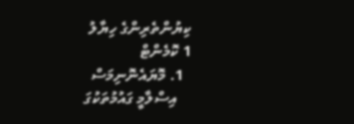ކިޔުންތެރިންގެ ހިޔާލު
1 ކޮމެންޓް
  1. މޮޔައެނޮނިމަސް
    އިސްލާމީ ގައުމުތަކުގަ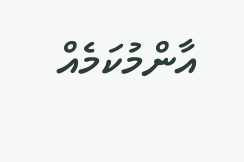އާންމުކަމެއް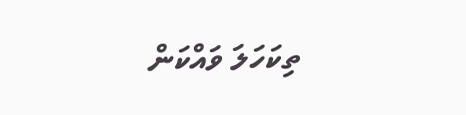ތިކަހަލަ ވައްކަން